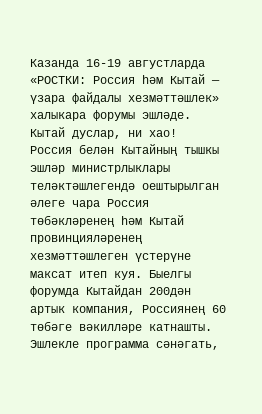Казанда 16-19 августларда «РОСТКИ: Россия һәм Кытай — үзара файдалы хезмәттәшлек» халыкара форумы эшләде.
Кытай дуслар, ни хао!
Россия белән Кытайның тышкы эшләр министрлыклары теләктәшлегендә оештырылган әлеге чара Россия төбәкләренең һәм Кытай провинцияләренең хезмәттәшлеген үстерүне максат итеп куя. Быелгы форумда Кытайдан 200дән артык компания, Россиянең 60 төбәге вәкилләре катнашты. Эшлекле программа сәнәгать,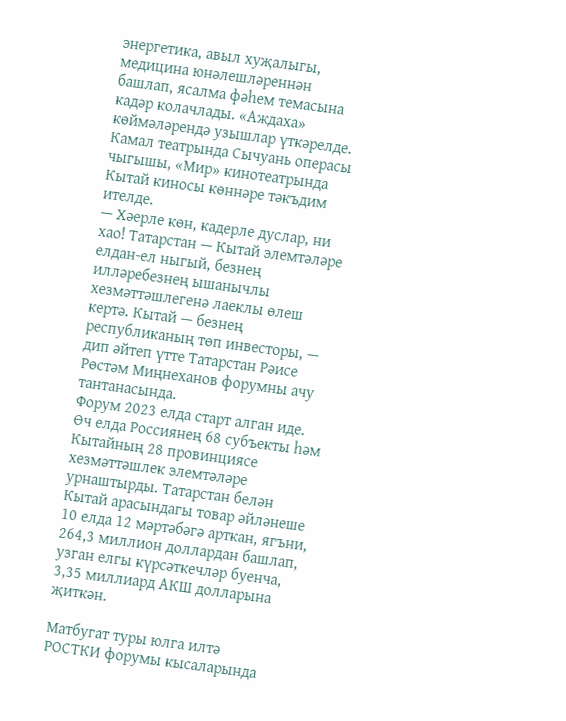энергетика, авыл хуҗалыгы, медицина юнәлешләреннән башлап, ясалма фәһем темасына кадәр колачлады. «Аждаха» көймәләрендә узышлар үткәрелде. Камал театрында Сычуань операсы чыгышы, «Мир» кинотеатрында Кытай киносы көннәре тәкъдим ителде.
— Хәерле көн, кадерле дуслар, ни хао! Татарстан — Кытай элемтәләре елдан-ел ныгый, безнең илләребезнең ышанычлы хезмәттәшлегенә лаеклы өлеш кертә. Кытай — безнең республиканың төп инвесторы, — дип әйтеп үтте Татарстан Рәисе Рөстәм Миңнеханов форумны ачу тантанасында.
Форум 2023 елда старт алган иде. Өч елда Россиянең 68 субъекты һәм Кытайның 28 провинциясе хезмәттәшлек элемтәләре урнаштырды. Татарстан белән Кытай арасындагы товар әйләнеше 10 елда 12 мәртәбәгә арткан, ягъни, 264,3 миллион доллардан башлап, узган елгы күрсәткечләр буенча, 3,35 миллиард АКШ долларына җиткән.

Матбугат туры юлга илтә
РОСТКИ форумы кысаларында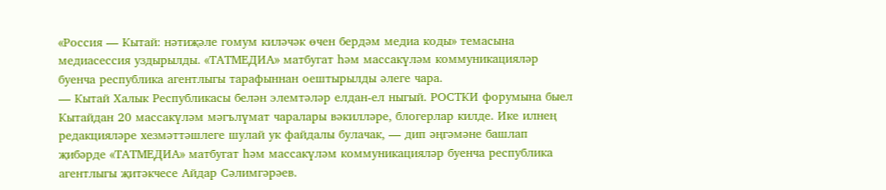«Россия — Кытай: нәтиҗәле гомум киләчәк өчен бердәм медиа коды» темасына медиасессия уздырылды. «ТАТМЕДИА» матбугат һәм массакүләм коммуникацияләр буенча республика агентлыгы тарафыннан оештырылды әлеге чара.
— Кытай Халык Республикасы белән элемтәләр елдан-ел ныгый. РОСТКИ форумына быел Кытайдан 20 массакүләм мәгълүмат чаралары вәкилләре, блогерлар килде. Ике илнең редакцияләре хезмәттәшлеге шулай ук файдалы булачак, — дип әңгәмәне башлап җибәрде «ТАТМЕДИА» матбугат һәм массакүләм коммуникацияләр буенча республика агентлыгы җитәкчесе Айдар Сәлимгәрәев.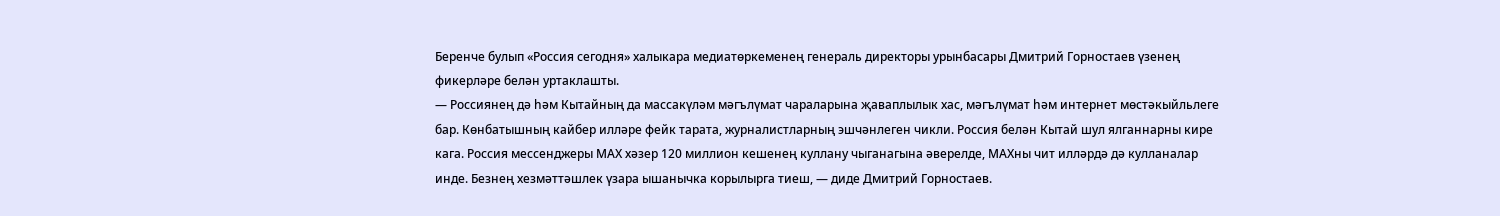Беренче булып «Россия сегодня» халыкара медиатөркеменең генераль директоры урынбасары Дмитрий Горностаев үзенең фикерләре белән уртаклашты.
— Россиянең дә һәм Кытайның да массакүләм мәгълүмат чараларына җаваплылык хас, мәгълүмат һәм интернет мөстәкыйльлеге бар. Көнбатышның кайбер илләре фейк тарата, журналистларның эшчәнлеген чикли. Россия белән Кытай шул ялганнарны кире кага. Россия мессенджеры МАХ хәзер 120 миллион кешенең куллану чыганагына әверелде, МАХны чит илләрдә дә кулланалар инде. Безнең хезмәттәшлек үзара ышанычка корылырга тиеш, — диде Дмитрий Горностаев.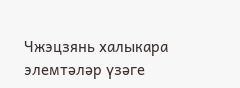Чжэцзянь халыкара элемтәләр үзәге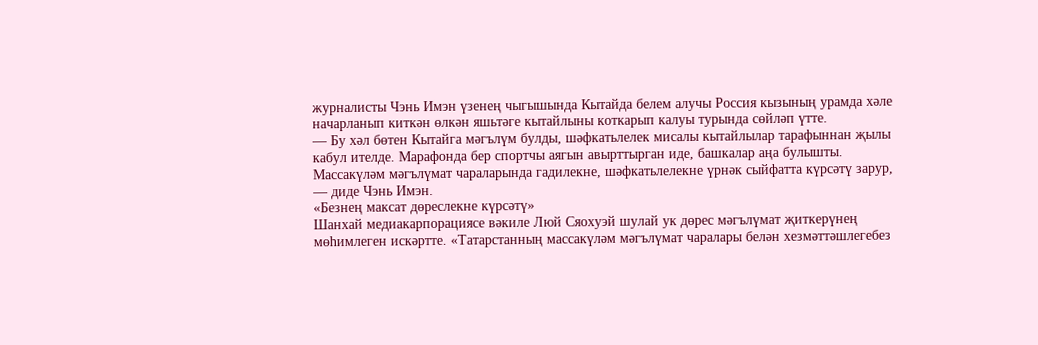журналисты Чэнь Имэн үзенең чыгышында Кытайда белем алучы Россия кызының урамда хәле начарланып киткән өлкән яшьтәге кытайлыны коткарып калуы турында сөйләп үтте.
— Бу хәл бөтен Кытайга мәгълүм булды, шәфкатьлелек мисалы кытайлылар тарафыннан җылы кабул ителде. Марафонда бер спортчы аягын авырттырган иде, башкалар аңа булышты. Массакүләм мәгълүмат чараларында гадилекне, шәфкатьлелекне үрнәк сыйфатта күрсәтү зарур, — диде Чэнь Имэн.
«Безнең максат дөреслекне күрсәтү»
Шанхай медиакарпорациясе вәкиле Люй Сяохуэй шулай ук дөрес мәгълүмат җиткерүнең мөһимлеген искәртте. «Татарстанның массакүләм мәгълүмат чаралары белән хезмәттәшлегебез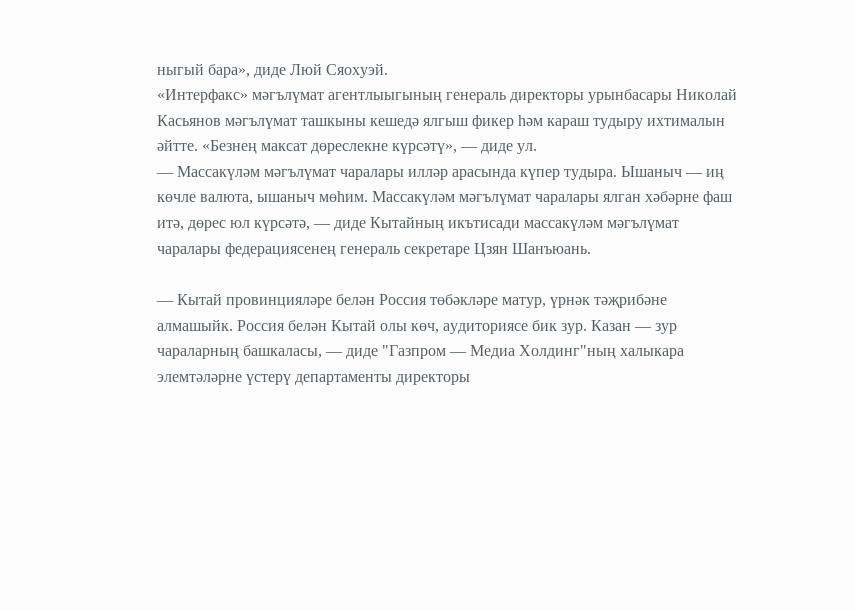ныгый бара», диде Люй Сяохуэй.
«Интерфакс» мәгълүмат агентлыыгының генераль директоры урынбасары Николай Касьянов мәгълүмат ташкыны кешедә ялгыш фикер һәм караш тудыру ихтималын әйтте. «Безнең максат дөреслекне күрсәтү», — диде ул.
— Массакүләм мәгълүмат чаралары илләр арасында күпер тудыра. Ышаныч — иң көчле валюта, ышаныч мөһим. Массакүләм мәгълүмат чаралары ялган хәбәрне фаш итә, дөрес юл күрсәтә, — диде Кытайның икътисади массакүләм мәгълүмат чаралары федерациясенең генераль секретаре Цзян Шанъюань.

— Кытай провинцияләре белән Россия төбәкләре матур, үрнәк тәҗрибәне алмашыйк. Россия белән Кытай олы көч, аудиториясе бик зур. Казан — зур чараларның башкаласы, — диде "Газпром — Медиа Холдинг"ның халыкара элемтәләрне үстерү департаменты директоры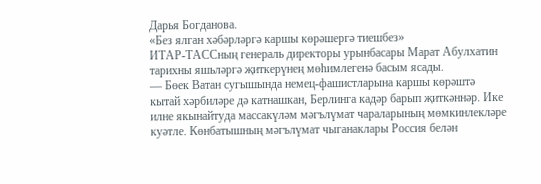Дарья Богданова.
«Без ялган хәбәрләргә каршы көрәшергә тиешбез»
ИТАР-ТАССның генераль директоры урынбасары Марат Абулхатин тарихны яшьләргә җиткерүнең мөһимлегенә басым ясады.
— Бөек Ватан сугышында немец-фашистларына каршы көрәштә кытай хәрбиләре дә катнашкан, Берлинга кадәр барып җиткәннәр. Ике илне якынайтуда массакүләм мәгълүмат чараларының мөмкинлекләре куәтле. Көнбатышның мәгълүмат чыганаклары Россия белән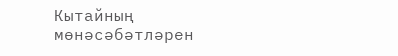Кытайның мөнәсәбәтләрен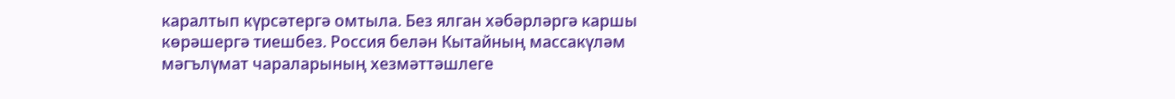каралтып күрсәтергә омтыла. Без ялган хәбәрләргә каршы көрәшергә тиешбез. Россия белән Кытайның массакүләм мәгълүмат чараларының хезмәттәшлеге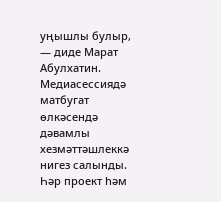уңышлы булыр, — диде Марат Абулхатин.
Медиасессиядә матбугат өлкәсендә дәвамлы хезмәттәшлеккә нигез салынды. Һәр проект һәм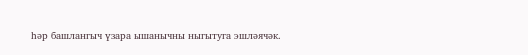һәр башлангыч үзара ышанычны ныгытуга эшләячәк.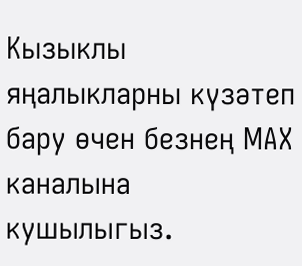Кызыклы яңалыкларны күзәтеп бару өчен безнең МАХ каналына кушылыгыз.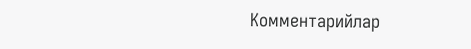Комментарийлар